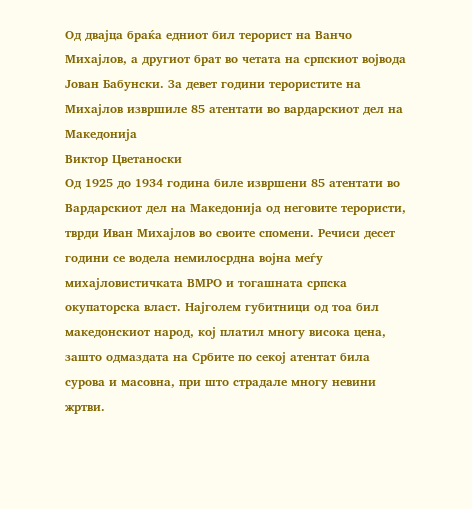Од двајца браќа едниот бил терорист на Ванчо Михајлов, а другиот брат во четата на српскиот војвода Јован Бабунски. За девет години терористите на Михајлов извршиле 85 атентати во вардарскиот дел на Македонија
Виктор Цветаноски
Од 1925 до 1934 година биле извршени 85 атентати во Вардарскиот дел на Македонија од неговите терористи, тврди Иван Михајлов во своите спомени. Речиси десет години се водела немилосрдна војна меѓу михајловистичката ВМРО и тогашната српска окупаторска власт. Најголем губитници од тоа бил македонскиот народ, кој платил многу висока цена, зашто одмаздата на Србите по секој атентат била сурова и масовна, при што страдале многу невини жртви.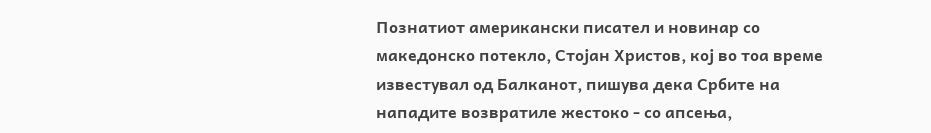Познатиот американски писател и новинар со македонско потекло, Стојан Христов, кој во тоа време известувал од Балканот, пишува дека Србите на нападите возвратиле жестоко - со апсења,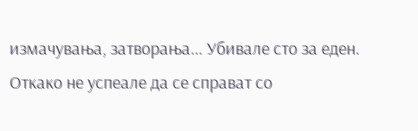измачувања, затворања... Убивале сто за еден. Откако не успеале да се справат со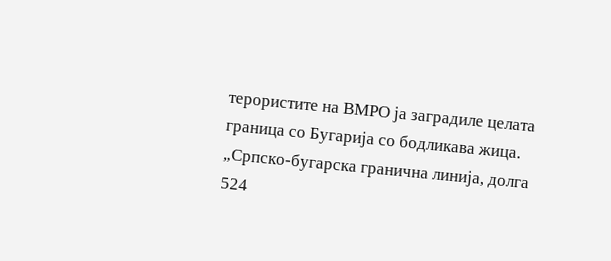терористите на ВМРО ја заградиле целата граница со Бугарија со бодликава жица.
„Српско-бугарска гранична линија, долга 524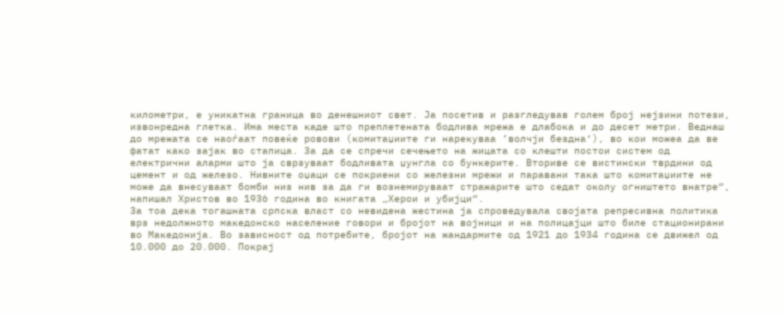километри, е уникатна граница во денешниот свет. Ја посетив и разгледував голем број нејзини потези, извонредна глетка. Има места каде што преплетената бодлива мрежа е длабока и до десет метри. Веднаш до мрежата се наоѓаат повеќе ровови (комитаџиите ги нарекуваа ’волчји бездна‘), во кои можеа да ве фатат како зајак во стапица. За да се спречи сечењето на жицата со клешти постои систем од електрични аларми што ја сврзуваат бодливата џунгла со бункерите. Вториве се вистински тврдини од цемент и од железо. Нивните оџаци се покриени со железни мрежи и паравани така што комитаџиите не може да внесуваат бомби низ нив за да ги вознемируваат стражарите што седат околу огништето внатре“, напишал Христов во 1936 година во книгата „Херои и убијци“.
За тоа дека тогашната српска власт со невидена жестина ја спроведувала својата репресивна политика врз недолжното македонско население говори и бројот на војници и на полицајци што биле стационирани во Македонија. Во зависност од потребите, бројот на жандармите од 1921 до 1934 година се движел од 10.000 до 20.000. Покрај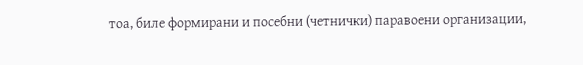тоа, биле формирани и посебни (четнички) паравоени организации,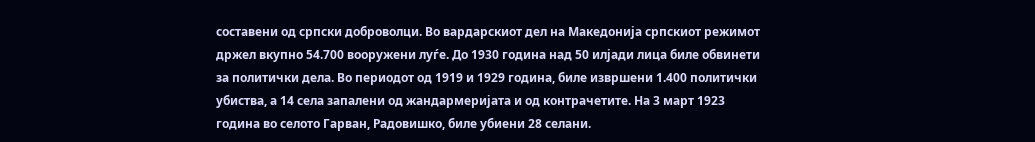составени од српски доброволци. Во вардарскиот дел на Македонија српскиот режимот држел вкупно 54.700 вооружени луѓе. До 1930 година над 50 илјади лица биле обвинети за политички дела. Во периодот од 1919 и 1929 година, биле извршени 1.400 политички убиства, а 14 села запалени од жандармеријата и од контрачетите. На 3 март 1923 година во селото Гарван, Радовишко, биле убиени 28 селани.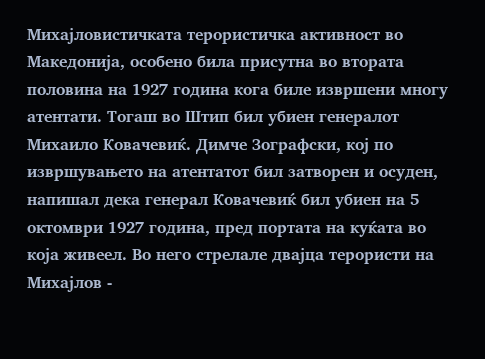Михајловистичката терористичка активност во Македонија, особено била присутна во втората половина на 1927 година кога биле извршени многу атентати. Тогаш во Штип бил убиен генералот Михаило Ковачевиќ. Димче Зографски, кој по извршувањето на атентатот бил затворен и осуден, напишал дека генерал Ковачевиќ бил убиен на 5 октомври 1927 година, пред портата на куќата во која живеел. Во него стрелале двајца терористи на Михајлов -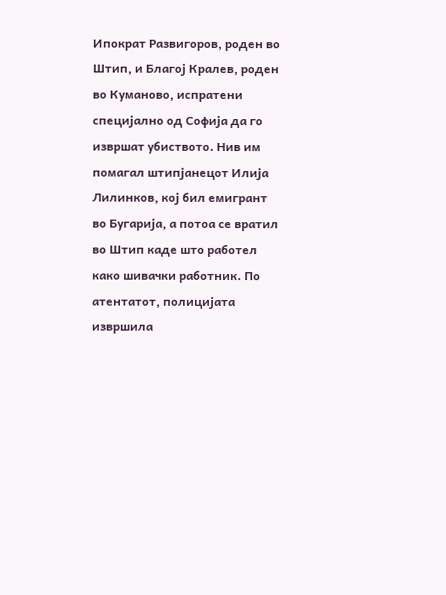Ипократ Развигоров, роден во Штип, и Благој Кралев, роден во Куманово, испратени специјално од Софија да го извршат убиството. Нив им помагал штипјанецот Илија Лилинков, кој бил емигрант во Бугарија, а потоа се вратил во Штип каде што работел како шивачки работник. По атентатот, полицијата извршила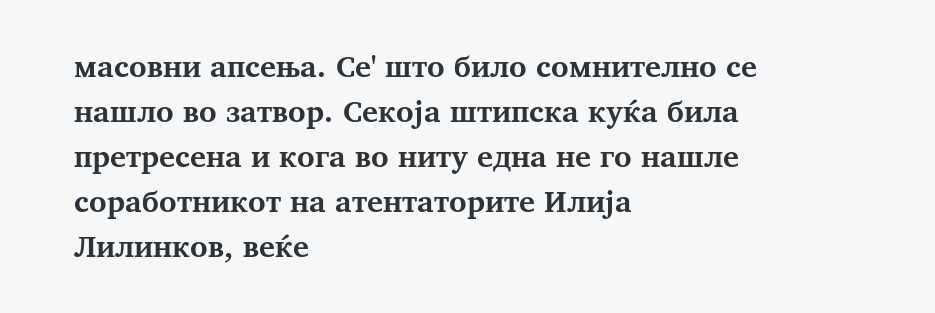масовни апсења. Се' што било сомнително се нашло во затвор. Секоја штипска куќа била претресена и кога во ниту една не го нашле соработникот на атентаторите Илија Лилинков, веќе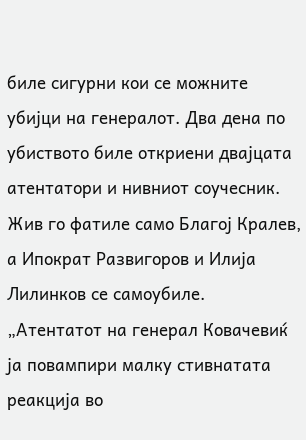биле сигурни кои се можните убијци на генералот. Два дена по убиството биле откриени двајцата атентатори и нивниот соучесник. Жив го фатиле само Благој Кралев, а Ипократ Развигоров и Илија Лилинков се самоубиле.
„Атентатот на генерал Ковачевиќ ја повампири малку стивнатата реакција во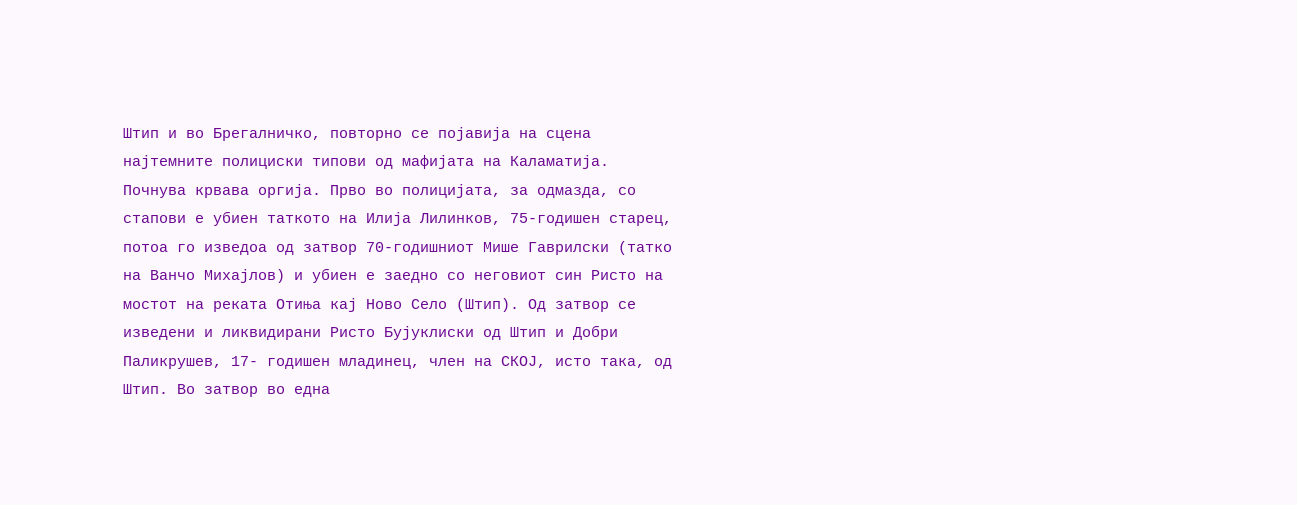Штип и во Брегалничко, повторно се појавија на сцена најтемните полициски типови од мафијата на Каламатија. Почнува крвава оргија. Прво во полицијата, за одмазда, со стапови е убиен таткото на Илија Лилинков, 75-годишен старец, потоа го изведоа од затвор 70-годишниот Мише Гаврилски (татко на Ванчо Михајлов) и убиен е заедно со неговиот син Ристо на мостот на реката Отиња кај Ново Село (Штип). Од затвор се изведени и ликвидирани Ристо Бујуклиски од Штип и Добри Паликрушев, 17- годишен младинец, член на СКОЈ, исто така, од Штип. Во затвор во една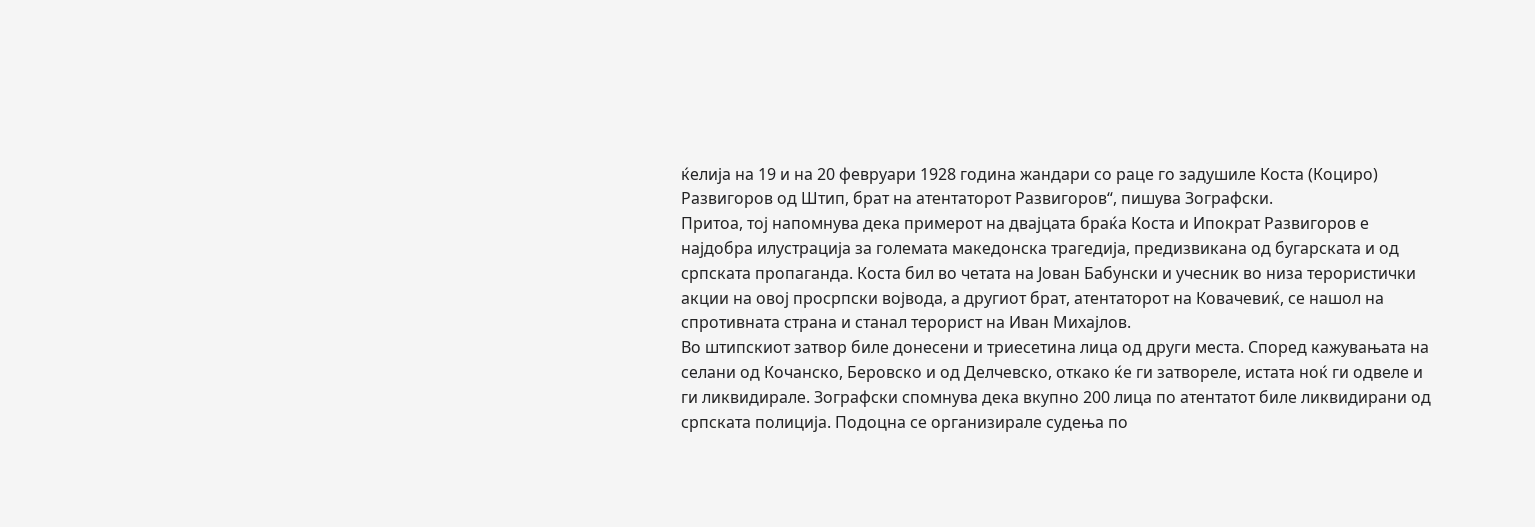ќелија на 19 и на 20 февруари 1928 година жандари со раце го задушиле Коста (Коциро) Развигоров од Штип, брат на атентаторот Развигоров“, пишува Зографски.
Притоа, тој напомнува дека примерот на двајцата браќа Коста и Ипократ Развигоров е најдобра илустрација за големата македонска трагедија, предизвикана од бугарската и од српската пропаганда. Коста бил во четата на Јован Бабунски и учесник во низа терористички акции на овој просрпски војвода, а другиот брат, атентаторот на Ковачевиќ, се нашол на спротивната страна и станал терорист на Иван Михајлов.
Во штипскиот затвор биле донесени и триесетина лица од други места. Според кажувањата на селани од Кочанско, Беровско и од Делчевско, откако ќе ги затвореле, истата ноќ ги одвеле и ги ликвидирале. Зографски спомнува дека вкупно 200 лица по атентатот биле ликвидирани од српската полиција. Подоцна се организирале судења по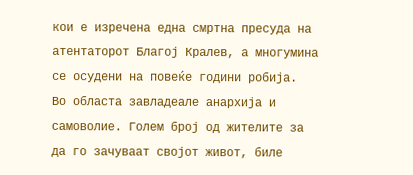кои е изречена една смртна пресуда на атентаторот Благој Кралев, а многумина се осудени на повеќе години робија.
Во областа завладеале анархија и самоволие. Голем број од жителите за да го зачуваат својот живот, биле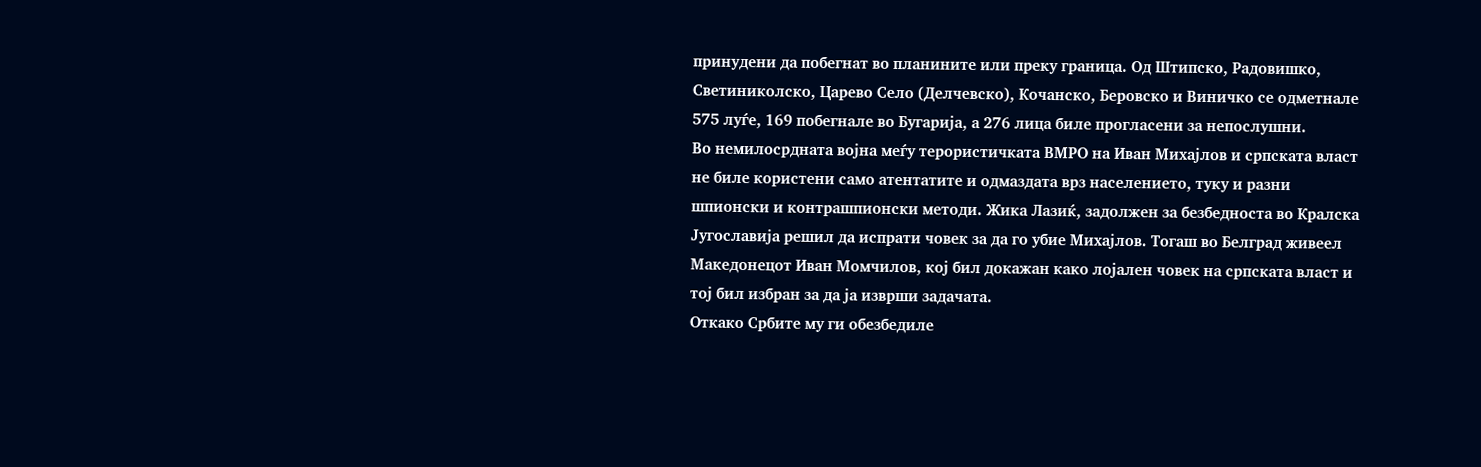принудени да побегнат во планините или преку граница. Од Штипско, Радовишко, Светиниколско, Царево Село (Делчевско), Кочанско, Беровско и Виничко се одметнале 575 луѓе, 169 побегнале во Бугарија, а 276 лица биле прогласени за непослушни.
Во немилосрдната војна меѓу терористичката ВМРО на Иван Михајлов и српската власт не биле користени само атентатите и одмаздата врз населението, туку и разни шпионски и контрашпионски методи. Жика Лазиќ, задолжен за безбедноста во Кралска Југославија решил да испрати човек за да го убие Михајлов. Тогаш во Белград живеел Македонецот Иван Момчилов, кој бил докажан како лојален човек на српската власт и тој бил избран за да ја изврши задачата.
Откако Србите му ги обезбедиле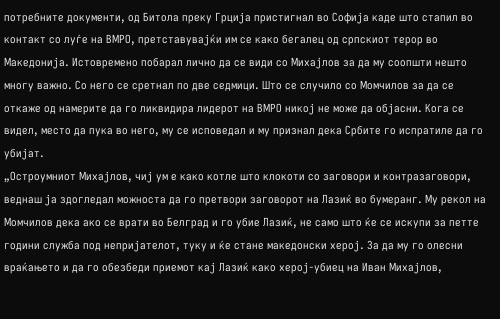потребните документи, од Битола преку Грција пристигнал во Софија каде што стапил во контакт со луѓе на ВМРО, претставувајќи им се како бегалец од српскиот терор во Македонија. Истовремено побарал лично да се види со Михајлов за да му соопшти нешто многу важно. Со него се сретнал по две седмици. Што се случило со Момчилов за да се откаже од намерите да го ликвидира лидерот на ВМРО никој не може да објасни. Кога се видел, место да пука во него, му се исповедал и му признал дека Србите го испратиле да го убијат.
„Остроумниот Михајлов, чиј ум е како котле што клокоти со заговори и контразаговори, веднаш ја здогледал можноста да го претвори заговорот на Лазиќ во бумеранг. Му рекол на Момчилов дека ако се врати во Белград и го убие Лазиќ, не само што ќе се искупи за петте години служба под непријателот, туку и ќе стане македонски херој. За да му го олесни враќањето и да го обезбеди приемот кај Лазиќ како херој-убиец на Иван Михајлов,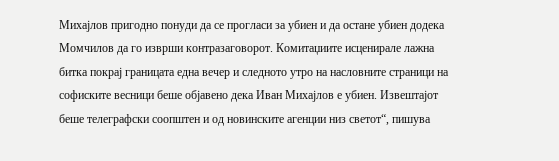Михајлов пригодно понуди да се прогласи за убиен и да остане убиен додека Момчилов да го изврши контразаговорот. Комитаџиите исценирале лажна битка покрај границата една вечер и следното утро на насловните страници на софиските весници беше објавено дека Иван Михајлов е убиен. Извештајот беше телеграфски соопштен и од новинските агенции низ светот“, пишува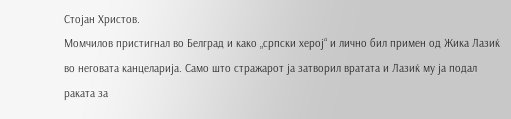Стојан Христов.
Момчилов пристигнал во Белград и како „српски херој“ и лично бил примен од Жика Лазиќ во неговата канцеларија. Само што стражарот ја затворил вратата и Лазиќ му ја подал раката за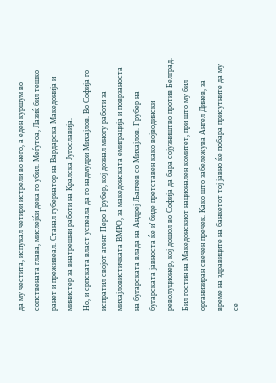да му честита, испукал четири истрели во него, а еден куршум во сопствената глава, мислејќи дека го убил. Меѓутоа, Лазиќ бил тешко ранет и преживеал. Станал губернатор на Вардарска Македонија и министер за внатрешни работи на Кралска Југославија.
Но, и српската власт успеала да го надмудри Михајлов. Во Софија го испратил својот агент Перо Грубер, кој дознал многу работи за михајловистичката ВМРО, за македонската емиграција и поврзаноста на бугарската влада на Андреј Љапчев со Михајлов. Грубер на бугарската јавноста ќе и' биде претставен како војводински револуционер, кој дошол во Софија да бара сојузништво против Белград.
Бил гостин на Македонскиот национален комитет, при што му бил организиран свечен пречек. Како што забележува Ангел Динев, за време на здравиците на банкетот тој јавно ќе побара присутните да му се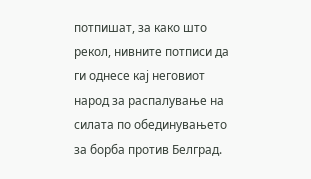потпишат, за како што рекол, нивните потписи да ги однесе кај неговиот народ за распалување на силата по обединувањето за борба против Белград.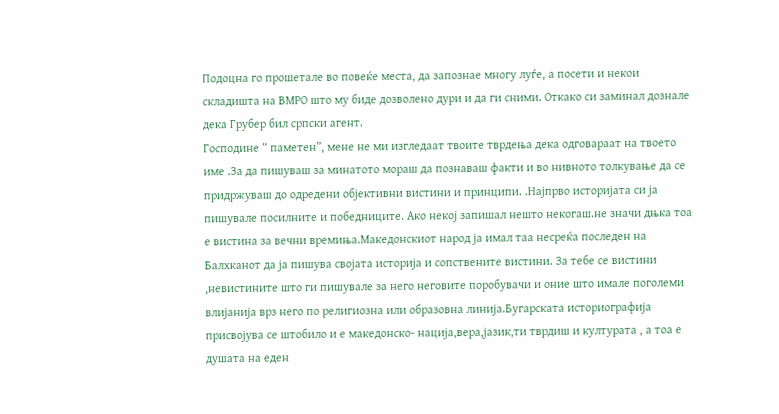Подоцна го прошетале во повеќе места, да запознае многу луѓе, а посети и некои складишта на ВМРО што му биде дозволено дури и да ги сними. Откако си заминал дознале дека Грубер бил српски агент.
Господине “ паметен”, мене не ми изгледаат твоите тврдења дека одговараат на твоето име .За да пишуваш за минатото мораш да познаваш факти и во нивното толкување да се придржуваш до одредени објективни вистини и принципи. .Најпрво историјата си ја пишувале посилните и победниците. Ако некој запишал нешто некогаш.не значи дњка тоа е вистина за вечни времиња.Македонскиот народ ја имал таа несреќа последен на Балхканот да ја пишува својата историја и сопствените вистини. За тебе се вистини ,невистините што ги пишувале за него неговите поробувачи и оние што имале поголеми влијанија врз него по религиозна или образовна линија.Бугарската историографија присвојува се штобило и е македонско- нација,вера,јазик,ти тврдиш и културата , а тоа е душата на еден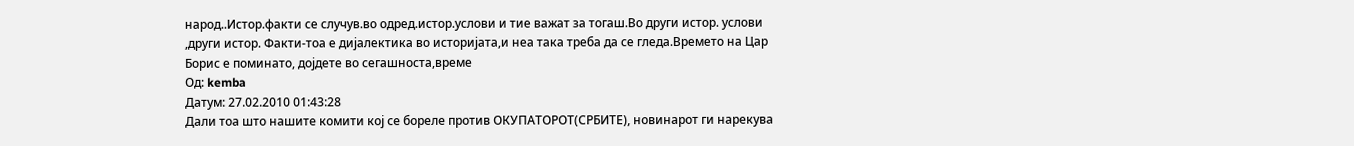народ..Истор.факти се случув.во одред.истор.услови и тие важат за тогаш.Во други истор. услови ,други истор. Факти-тоа е дијалектика во историјата,и неа така треба да се гледа.Времето на Цар Борис е поминато, дојдете во сегашноста,време
Од: kemba
Датум: 27.02.2010 01:43:28
Дали тоа што нашите комити кој се бореле против ОКУПАТОРОТ(СРБИТЕ), новинарот ги нарекува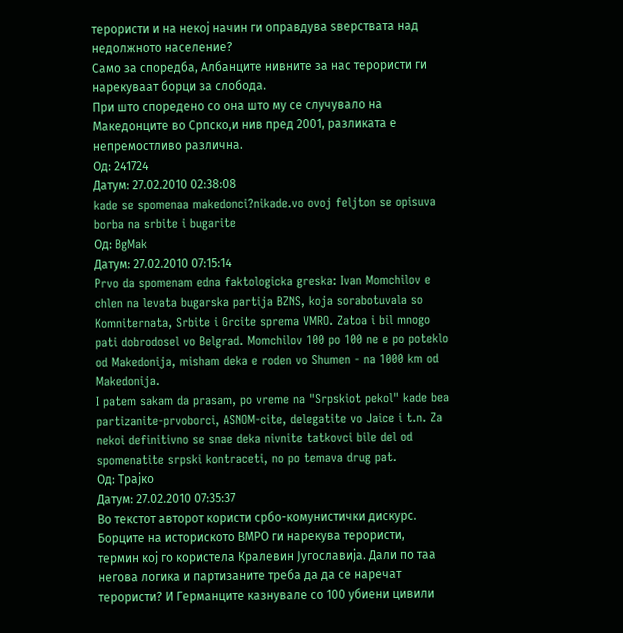терористи и на некој начин ги оправдува ѕверствата над недолжното население?
Само за споредба, Албанците нивните за нас терористи ги нарекуваат борци за слобода.
При што споредено со она што му се случувало на Македонците во Српско,и нив пред 2001, разликата е непремостливо различна.
Од: 241724
Датум: 27.02.2010 02:38:08
kade se spomenaa makedonci?nikade.vo ovoj feljton se opisuva borba na srbite i bugarite
Од: BgMak
Датум: 27.02.2010 07:15:14
Prvo da spomenam edna faktologicka greska: Ivan Momchilov e chlen na levata bugarska partija BZNS, koja sorabotuvala so Komniternata, Srbite i Grcite sprema VMRO. Zatoa i bil mnogo pati dobrodosel vo Belgrad. Momchilov 100 po 100 ne e po poteklo od Makedonija, misham deka e roden vo Shumen - na 1000 km od Makedonija.
I patem sakam da prasam, po vreme na "Srpskiot pekol" kade bea partizanite-prvoborci, ASNOM-cite, delegatite vo Jaice i t.n. Za nekoi definitivno se snae deka nivnite tatkovci bile del od spomenatite srpski kontraceti, no po temava drug pat.
Од: Трајко
Датум: 27.02.2010 07:35:37
Во текстот авторот користи србо-комунистички дискурс. Борците на историското ВМРО ги нарекува терористи, термин кој го користела Кралевин Југославија. Дали по таа негова логика и партизаните треба да да се наречат терористи? И Германците казнувале со 100 убиени цивили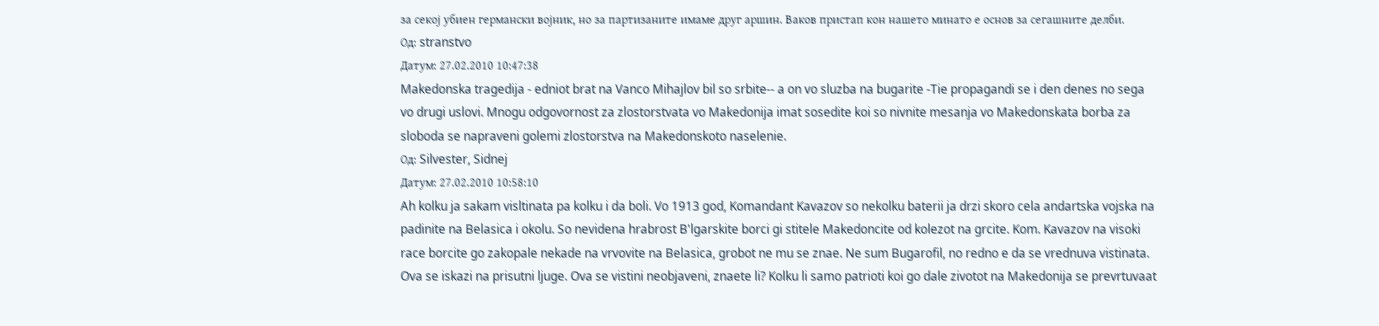за секој убиен германски војник, но за партизаните имаме друг аршин. Ваков пристап кон нашето минато е основ за сегашните делби.
Од: stranstvo
Датум: 27.02.2010 10:47:38
Makedonska tragedija - edniot brat na Vanco Mihajlov bil so srbite-- a on vo sluzba na bugarite -Tie propagandi se i den denes no sega vo drugi uslovi. Mnogu odgovornost za zlostorstvata vo Makedonija imat sosedite koi so nivnite mesanja vo Makedonskata borba za sloboda se napraveni golemi zlostorstva na Makedonskoto naselenie.
Од: Silvester, Sidnej
Датум: 27.02.2010 10:58:10
Ah kolku ja sakam visltinata pa kolku i da boli. Vo 1913 god, Komandant Kavazov so nekolku baterii ja drzi skoro cela andartska vojska na padinite na Belasica i okolu. So nevidena hrabrost B'lgarskite borci gi stitele Makedoncite od kolezot na grcite. Kom. Kavazov na visoki race borcite go zakopale nekade na vrvovite na Belasica, grobot ne mu se znae. Ne sum Bugarofil, no redno e da se vrednuva vistinata. Ova se iskazi na prisutni ljuge. Ova se vistini neobjaveni, znaete li? Kolku li samo patrioti koi go dale zivotot na Makedonija se prevrtuvaat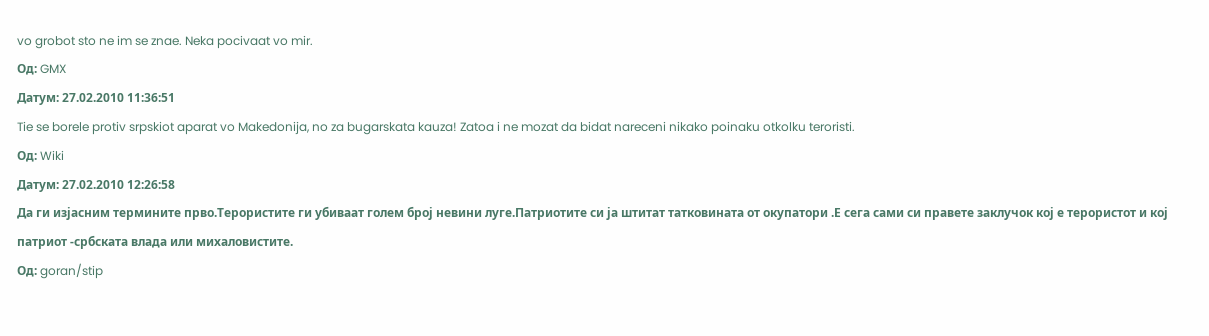vo grobot sto ne im se znae. Neka pocivaat vo mir.
Од: GMX
Датум: 27.02.2010 11:36:51
Tie se borele protiv srpskiot aparat vo Makedonija, no za bugarskata kauza! Zatoa i ne mozat da bidat nareceni nikako poinaku otkolku teroristi.
Од: Wiki
Датум: 27.02.2010 12:26:58
Да ги изjасним термините прво.Терористите ги убиваат голем броj невини луге.Патриотите си jа штитат татковината от окупатори .Е сега сами си правете заклучок коj е терористот и коj патриот -србската влада или михаловистите.
Од: goran/stip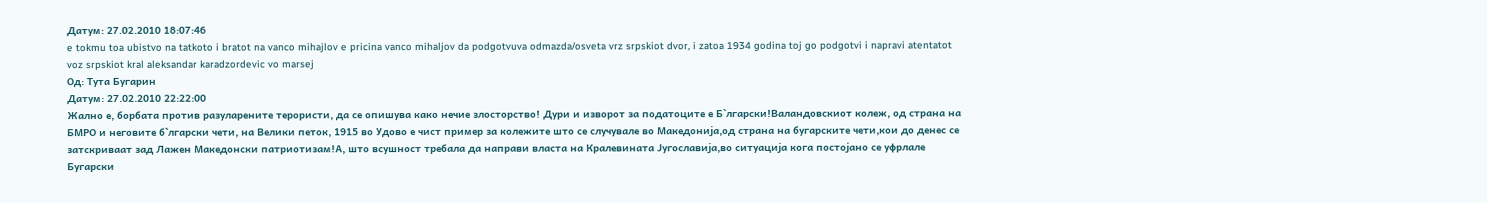Датум: 27.02.2010 18:07:46
e tokmu toa ubistvo na tatkoto i bratot na vanco mihajlov e pricina vanco mihaljov da podgotvuva odmazda/osveta vrz srpskiot dvor, i zatoa 1934 godina toj go podgotvi i napravi atentatot voz srpskiot kral aleksandar karadzordevic vo marsej
Од: Тута Бугарин
Датум: 27.02.2010 22:22:00
Жално е, борбата против разуларените терористи, да се опишува како нечие злосторство! Дури и изворот за податоците е Б`лгарски!Валандовскиот колеж, од страна на БМРО и неговите б`лгарски чети, на Велики петок, 1915 во Удово е чист пример за колежите што се случувале во Македонија,од страна на бугарските чети,кои до денес се затскриваат зад Лажен Македонски патриотизам!А, што всушност требала да направи власта на Кралевината Југославија,во ситуација кога постојано се уфрлале Бугарски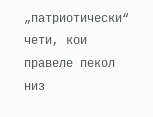„патриотически“ чети, кои правеле пекол низ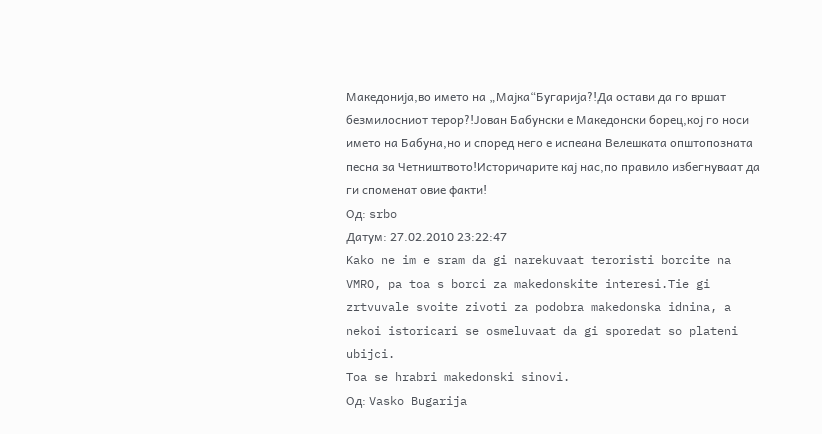Македонија,во името на „Мајка“Бугарија?!Да остави да го вршат безмилосниот терор?!Јован Бабунски е Македонски борец,кој го носи името на Бабуна,но и според него е испеана Велешката општопозната песна за Четништвото!Историчарите кај нас,по правило избегнуваат да ги споменат овие факти!
Од: srbo
Датум: 27.02.2010 23:22:47
Kako ne im e sram da gi narekuvaat teroristi borcite na VMRO, pa toa s borci za makedonskite interesi.Tie gi zrtvuvale svoite zivoti za podobra makedonska idnina, a nekoi istoricari se osmeluvaat da gi sporedat so plateni ubijci.
Toa se hrabri makedonski sinovi.
Од: Vasko Bugarija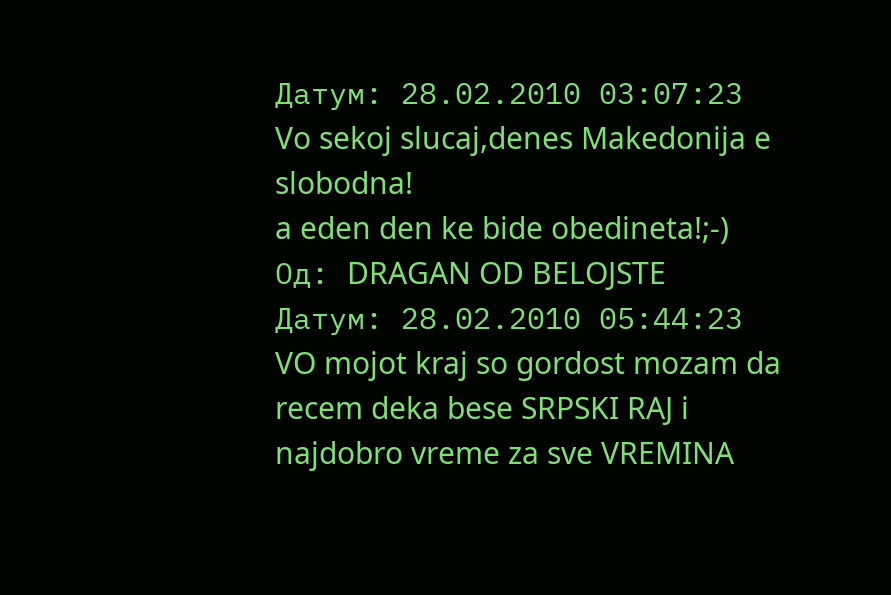Датум: 28.02.2010 03:07:23
Vo sekoj slucaj,denes Makedonija e slobodna!
a eden den ke bide obedineta!;-)
Од: DRAGAN OD BELOJSTE
Датум: 28.02.2010 05:44:23
VO mojot kraj so gordost mozam da recem deka bese SRPSKI RAJ i najdobro vreme za sve VREMINA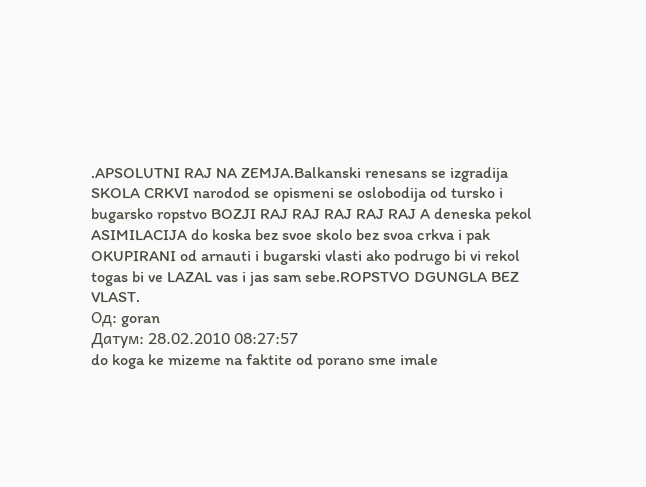.APSOLUTNI RAJ NA ZEMJA.Balkanski renesans se izgradija SKOLA CRKVI narodod se opismeni se oslobodija od tursko i bugarsko ropstvo BOZJI RAJ RAJ RAJ RAJ RAJ A deneska pekol ASIMILACIJA do koska bez svoe skolo bez svoa crkva i pak OKUPIRANI od arnauti i bugarski vlasti ako podrugo bi vi rekol togas bi ve LAZAL vas i jas sam sebe.ROPSTVO DGUNGLA BEZ VLAST.
Од: goran
Датум: 28.02.2010 08:27:57
do koga ke mizeme na faktite od porano sme imale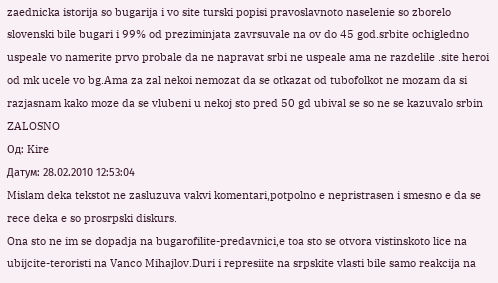zaednicka istorija so bugarija i vo site turski popisi pravoslavnoto naselenie so zborelo slovenski bile bugari i 99% od preziminjata zavrsuvale na ov do 45 god.srbite ochigledno uspeale vo namerite prvo probale da ne napravat srbi ne uspeale ama ne razdelile .site heroi od mk ucele vo bg.Ama za zal nekoi nemozat da se otkazat od tubofolkot ne mozam da si razjasnam kako moze da se vlubeni u nekoj sto pred 50 gd ubival se so ne se kazuvalo srbin ZALOSNO
Од: Kire
Датум: 28.02.2010 12:53:04
Mislam deka tekstot ne zasluzuva vakvi komentari,potpolno e nepristrasen i smesno e da se rece deka e so prosrpski diskurs.
Ona sto ne im se dopadja na bugarofilite-predavnici,e toa sto se otvora vistinskoto lice na ubijcite-teroristi na Vanco Mihajlov.Duri i represiite na srpskite vlasti bile samo reakcija na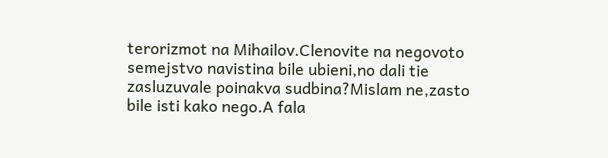terorizmot na Mihailov.Clenovite na negovoto semejstvo navistina bile ubieni,no dali tie zasluzuvale poinakva sudbina?Mislam ne,zasto bile isti kako nego.A fala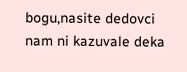bogu,nasite dedovci nam ni kazuvale deka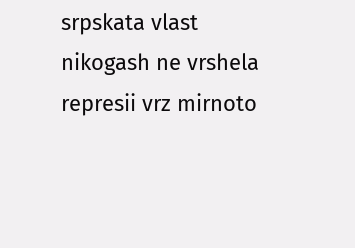srpskata vlast nikogash ne vrshela represii vrz mirnoto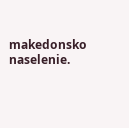makedonsko naselenie.